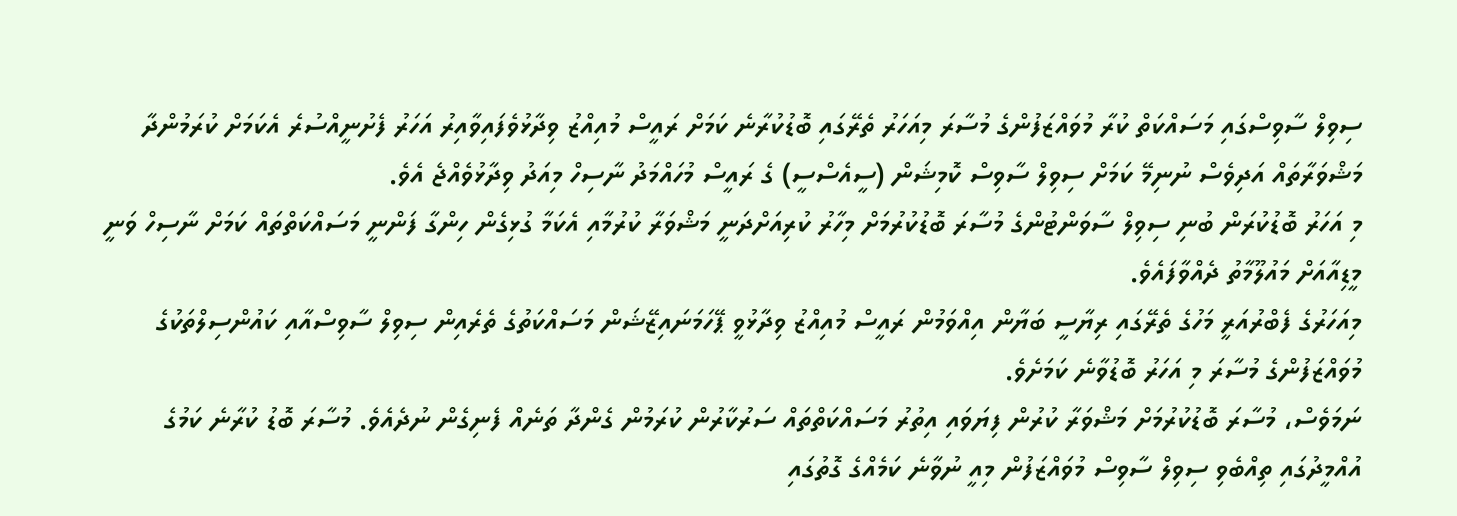ސިވިލް ސާވިސްގައި މަސައްކަތް ކުރާ މުވައްޒަފުންގެ މުސާރަ މިއަހަރު ތެރޭގައި ބޮޑުކުރާނެ ކަމަށް ރައީސް މުއިއްޒު ވިދާޅުވެފައިވާއިރު އަހަރު ފެށުނީއްސުރެ އެކަމަށް ކުރަމުންދާ މަޝްވަރާތައް އަދިވެސް ނުނިމޭ ކަމަށް ސިވިލް ސާވިސް ކޮމިޝަން (ސީއެސްސީ) ގެ ރައީސް މުހައްމަދު ނާސިހް މިއަދު ވިދާޅުވެއްޖެ އެވެ.
މި އަހަރު ބޮޑުކުރަން ބުނި ސިވިލް ސާވަންޓުންގެ މުސާރަ ބޮޑުކުރުމަށް މިހާރު ކުރިއަށްދަނީ މަޝްވަރާ ކުރުމާއި އެކަމާ ގުޅިގެން ހިންގާ ފަންނީ މަސައްކަތްތައް ކަމަށް ނާސިހް ވަނީ މީޑިއާއަށް މައުލޫމާތު ދެއްވާފައެވެ.
މިއަހަރުގެ ފެބްރުއަރީ މަހުގެ ތެރޭގައި ރިޔާސީ ބަޔާން އިއްވަމުން ރައީސް މުއިއްޒު ވިދާޅުވީ ޕޭހަމަނައިޒޭޝަން މަސައްކަތުގެ ތެރެއިން ސިވިލް ސާވިސްއާއި ކައުންސިލްތަކުގެ މުވައްޒަފުންގެ މުސާރަ މި އަހަރު ބޮޑުވާނެ ކަމަށެވެ.
ނަމަވެސް، މުސާރަ ބޮޑުކުރުމަށް މަޝްވަރާ ކުރުން ފިޔަވައި އިތުރު މަސައްކަތްތައް ސަރުކާރުން ކުރަމުން ގެންދާ ތަނެއް ފެނިގެން ނުދެއެވެ. މުސާރަ ބޮޑު ކުރާނެ ކަމުގެ އުއްމީދުގައި ތިއްބެވި ސިވިލް ސާވިސް މުވައްޒަފުން މިއީ ނުވާނެ ކަމެއްގެ ގޮތުގައި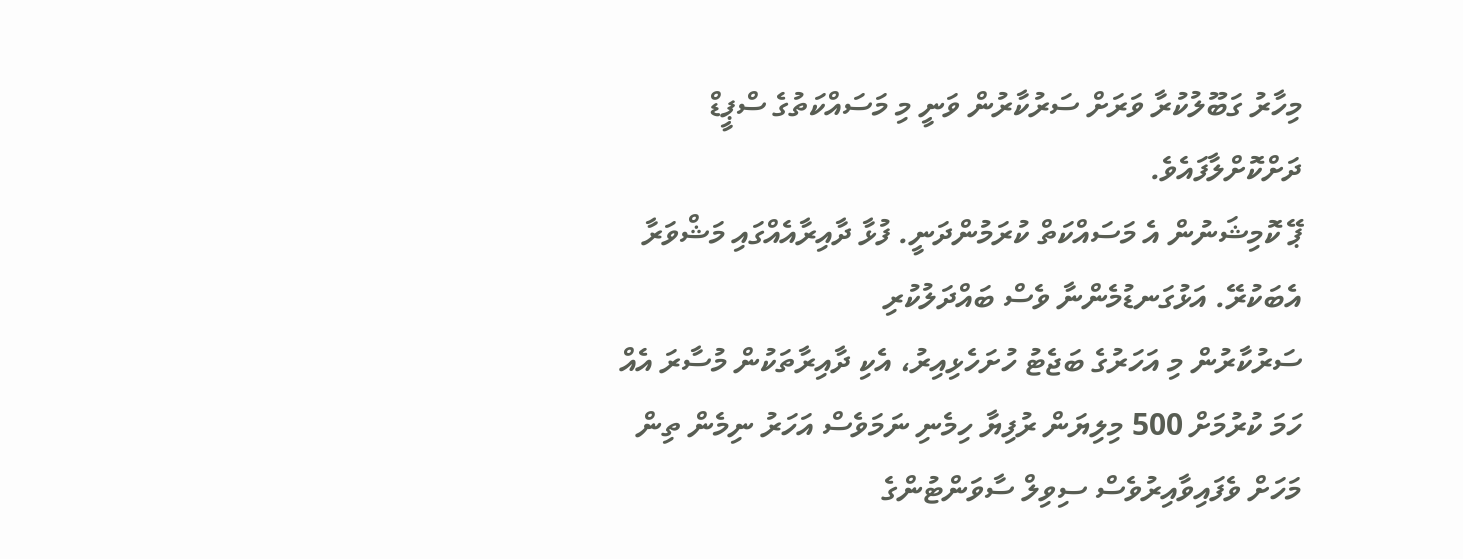މިހާރު ގަބޫލުކުރާ ވަރަށް ސަރުކާރުން ވަނީ މި މަސައްކަތުގެ ސްޕީޑް ދަށްކޮށްލާފައެވެ.
ޕޭ ކޮމިޝަނުން އެ މަސައްކަތް ކުރަމުންދަނީ. ފުޅާ ދާއިރާއެއްގައި މަޝްވަރާ އެބަކުރޭ. އަޅުގަނޑުމެންނާ ވެސް ބައްދަލުކުރި
ސަރުކާރުން މި އަހަރުގެ ބަޖެޓު ހުށަހެޅިއިރު، އެކި ދާއިރާތަކުން މުސާރަ އެއް ހަމަ ކުރުމަށް 500 މިލިޔަން ރުފިޔާ ހިމެނި ނަމަވެސް އަހަރު ނިމެން ތިން މަހަށް ވެފައިވާއިރުވެސް ސިވިލް ސާވަންޓުންގެ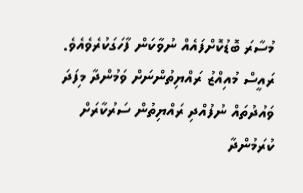މުސާރަ ބޮޑުކޮށްފައެއް ނުވާކަން ފާހަގަކުރެވެއެވެ.
ރައީސް މުއިއްޒު ރައްޔިތުންނަށް ވަމުންދާ މިފަދަ ވައުދުތައް ނުފުއްދި ރައްޔިތުން ސަރުކާރަށް ކުރަމުންދާ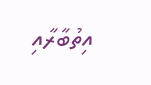އިތުބާރާއި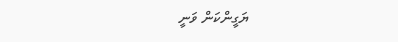ޔަގީންކަން ވަނީ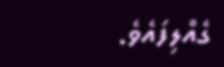ގެއްލިފައެވެ.